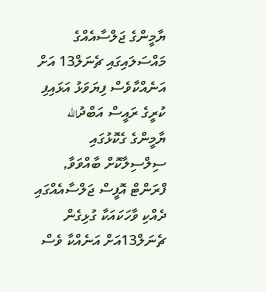ޔާމީންގެ ޖަލްސާއެއްގެ މައްސަލައިގައި ޗެނަލް13 އަށް އަނެއްކާވެސް ފިޔަވަޅު އަޅައިފި
ކުރީގެ ރައީސް އަބްދުالله ޔާމީންގެ ގެކޮޅުގައި ސިލްސިލާކޮށް ބާއްވަވާ, ފްރަންޓް އޮފީސް ޖަލްސާއެއްގައި ދެއްކި ވާހަކައަކާ ގުޅިގެން ޗެނަލް13އަށް އަނެއްކާ ވެސް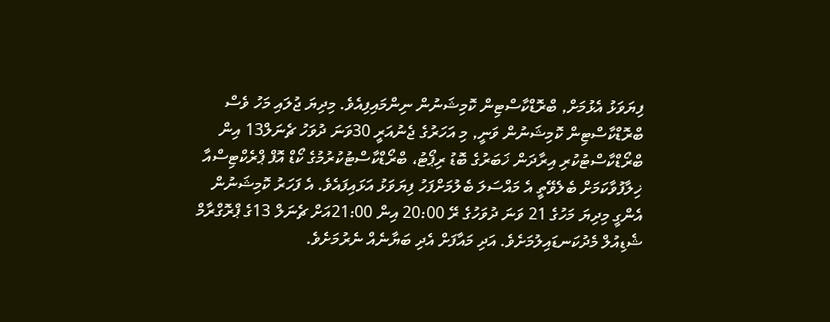ފިޔަވަޅު އެޅުމަށް, ބްރޮޑްކާސްޓިން ކޮމިޝަނުން ނިންމައިފިއެވެ. މިދިޔަ ޖުލައި މަހު ވެސް ބްރޮޑްކާސްޓިން ކޮމިޝަނުން ވަނީ, މި އަހަރުގެ ޖެނުއަރީ 30ވަނަ ދުވަހު ޗެނަލް13 އިން ބްރޯޑްކާސްޓުކުރި އިރާދަން ޚަބަރުގެ ބޮޑު ރިޕޯޓު، ބްރޯޑްކާސްޓުކުރުމުގެ ކޯޑް އޮފް ޕްރެކްޓިސްއާ ޚިލާފުވާކަމަށް ބެލެވޭތީ އެ މައްސަލަ ބެލުމަށްފަހު ފިޔަވަޅު އަޅައިފައެވެ. އެ ފަހަރު ކޮމިޝަނުން އެންގީ މިދިޔަ މަހުގެ 21 ވަނަ ދުވަހުގެ ރޭ 20:00 އިން 21:00އަށް ޗެނަލް 13ގެ ޕްރޮގްރާމް ޝެޑިއުލް މެދުކަނޑައިލުމަށެވެ. އަދި މައާފަށް އެދި ބަޔާނެއް ނެރުމަށެވެ.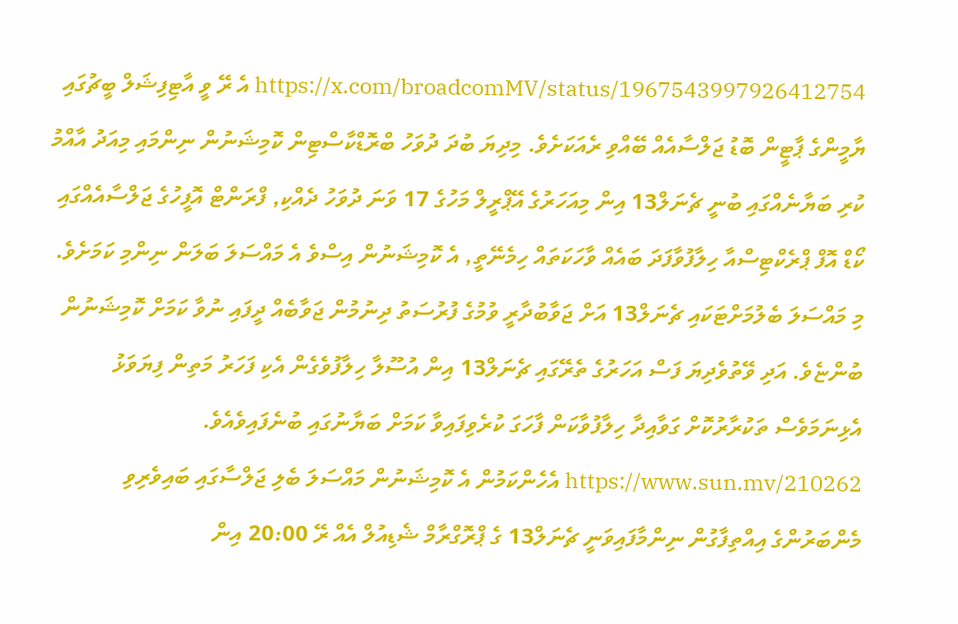https://x.com/broadcomMV/status/1967543997926412754 އެ ރޭ ވީ އާޓިފިޝަލް ބީޗުގައި ޔާމީންގެ ޕާޓީން ބޮޑު ޖަލްސާއެއް ބޭއްވި ރެއަކަށެވެ. މިދިޔަ ބުދަ ދުވަހު ބްރޮޑްކާސްޓިން ކޮމިޝަނުން ނިންމައި މިއަދު އާއްމު ކުރި ބަޔާނެއްގައި ބުނީ ޗެނަލް13 އިން މިއަހަރުގެ އޭޕްރީލް މަހުގެ 17 ވަނަ ދުވަހު ދެއްކި, ފްރަންޓް އޮފީހުގެ ޖަލްސާއެއްގައި ކޯޑް އޮފް ޕްރެކްޓިސްއާ ހިލާފުވާފަދަ ބައެއް ވާހަކަތައް ހިމެނޭތީ, އެ ކޮމިޝަނުން އިސްވެ އެ މައްސަލަ ބަލަން ނިންމި ކަމަށެވެ. މި މައްސަލަ ބެލުމަށްޓަކައި ޗެނަލް13 އަށް ޖަވާބުދާރީ ވުމުގެ ފުރުސަތު ދިނުމުން ޖަވާބެއް ދީފައި ނުވާ ކަމަށް ކޮމިޝަނުން ބުންޏެވެ. އަދި ވޭތުވެދިޔަ ފަސް އަހަރުގެ ތެރޭގައި ޗެނަލް13 އިން އުސޫލާ ހިލާފުވެގެން އެކި ފަހަރު މަތިން ފިޔަވަޅު އެޅިނަމަވެސް ތަކުރާރުކޮށް ގަވާއިދާ ހިލާފުވާކަން ފާހަގަ ކުރެވިފައިވާ ކަމަށް ބަޔާނުގައި ބުނެފައިވެއެވެ. https://www.sun.mv/210262 އެހެންކަމުން އެ ކޮމިޝަނުން މައްސަލަ ބެލި ޖަލްސާގައި ބައިވެރިވި މެންބަރުންގެ އިއްތިފާގުން ނިންމާފައިވަނީ ޗެނަލް13 ގެ ޕްރޮގްރާމް ޝެޑިއުލް އެއް ރޭ 20:00 އިން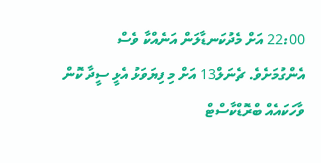22:00 އަށް މެދުކަނޑާލަން އަނެއްކާ ވެސް އެންގުމަށެވެ. ޗެނަލް13 އަށް މި ފިޔަވަޅު އެޅީ ސީދާ ކޮން ވާހަކައެއް ބްރޮޑްކާސްޓް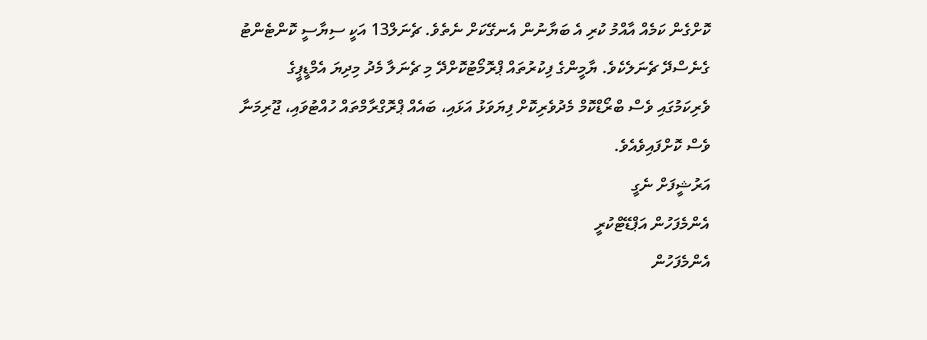ކޮށްގެން ކަމެއް އާއްމު ކުރި އެ ބަޔާނުން އެނގޭކަށް ނެތެވެ. ޗެނަލް13 އަކީ ސިޔާސީ ކޮންޓެންޓު ގެނެސްދޭ ޗެނަލެކެވެ. ޔާމީންގެ ފިކުރުތައް ޕްރޮމޯޓުކޮށްދޭ މި ޗެނަލާ މެދު މިދިޔަ އެމްޑީޕީގެ ވެރިކަމުގައި ވެސް ބްރޯޑްކޮމް މެދުވެރިކޮށް ފިޔަވަޅު އަޅައި، ބައެއް ޕްރޮގްރާމްތައް ހުއްޓުވައި، ޖޫރިމަނާ ވެސް ކޮށްފައިވެއެވެ.
އަރުޝީފަށް ނެގީ
އެންމެފަހުން އަޕްޑޭޓްކުރީ
އެންމެފަހުން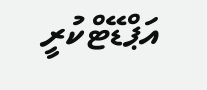އަޕްޑޭޓްކުރީ